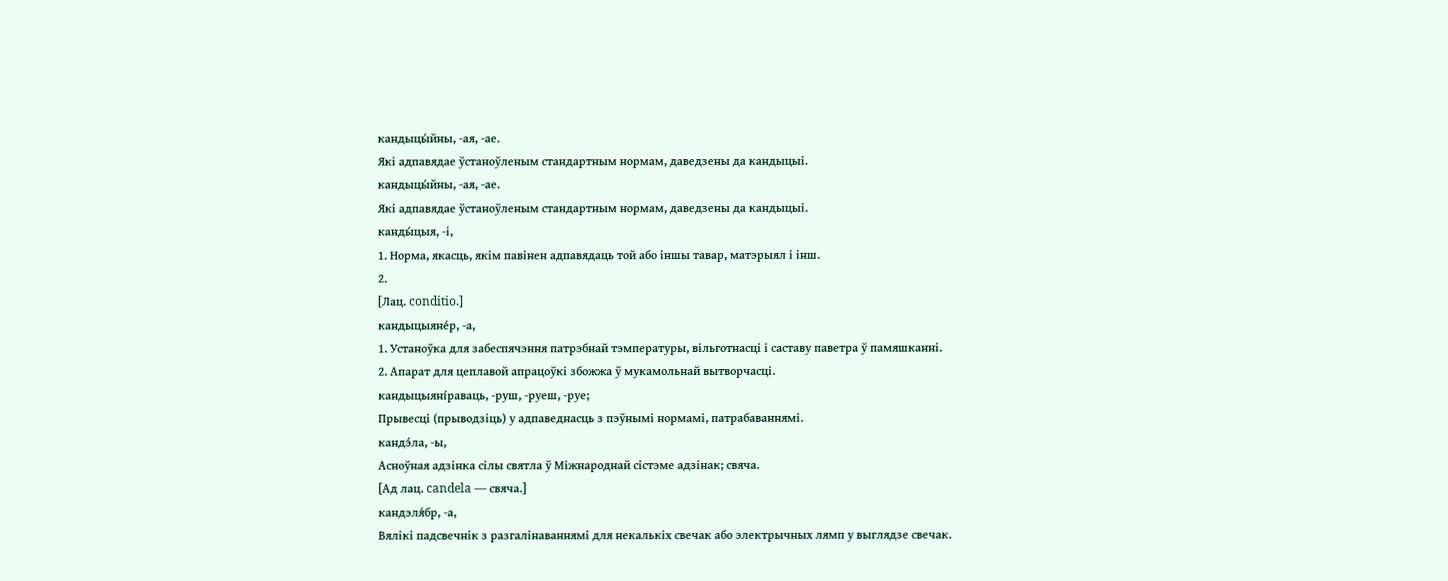кандыцы́йны, ‑ая, ‑ае.
Які адпавядае ўстаноўленым стандартным нормам, даведзены да кандыцыі.
кандыцы́йны, ‑ая, ‑ае.
Які адпавядае ўстаноўленым стандартным нормам, даведзены да кандыцыі.
канды́цыя, ‑і,
1. Норма, якасць, якім павінен адпавядаць той або іншы тавар, матэрыял і інш.
2.
[Лац. conditio.]
кандыцыяне́р, ‑а,
1. Устаноўка для забеспячэння патрэбнай тэмпературы, вільготнасці і саставу паветра ў памяшканні.
2. Апарат для цеплавой апрацоўкі збожжа ў мукамольнай вытворчасці.
кандыцыяні́раваць, ‑руш, ‑руеш, ‑руе;
Прывесці (прыводзіць) у адпаведнасць з пэўнымі нормамі, патрабаваннямі.
кандэ́ла, ‑ы,
Асноўная адзінка сілы святла ў Міжнароднай сістэме адзінак; свяча.
[Ад лац. candela — свяча.]
кандэля́бр, ‑а,
Вялікі падсвечнік з разгалінаваннямі для некалькіх свечак або электрычных лямп у выглядзе свечак.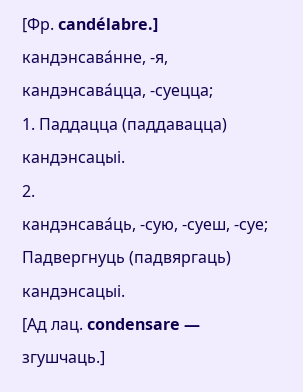[Фр. candélabre.]
кандэнсава́нне, ‑я,
кандэнсава́цца, ‑суецца;
1. Паддацца (паддавацца) кандэнсацыі.
2.
кандэнсава́ць, ‑сую, ‑суеш, ‑суе;
Падвергнуць (падвяргаць) кандэнсацыі.
[Ад лац. condensare — згушчаць.]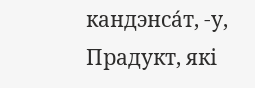кандэнса́т, ‑у,
Прадукт, які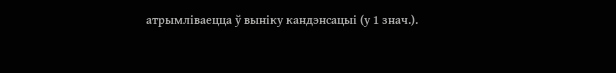атрымліваецца ў выніку кандэнсацыі (у 1 знач.).